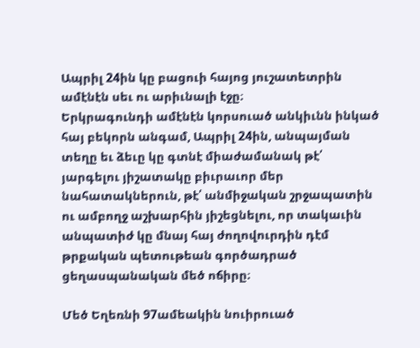Ապրիլ 24ին կը բացուի հայոց յուշատետրին ամէնէն սեւ ու արիւնալի էջը։
Երկրագունդի ամէնէն կորսուած անկիւնն ինկած հայ բեկորն անգամ, Ապրիլ 24ին, անպայման տեղը եւ ձեւը կը գտնէ միաժամանակ թէ՛ յարգելու յիշատակը բիւրաւոր մեր նահատակներուն, թէ՛ անմիջական շրջապատին ու ամբողջ աշխարհին յիշեցնելու, որ տակաւին անպատիժ կը մնայ հայ ժողովուրդին դէմ թրքական պետութեան գործադրած ցեղասպանական մեծ ոճիրը։

Մեծ Եղեռնի 97ամեակին նուիրուած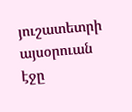յուշատետրի այսօրուան էջը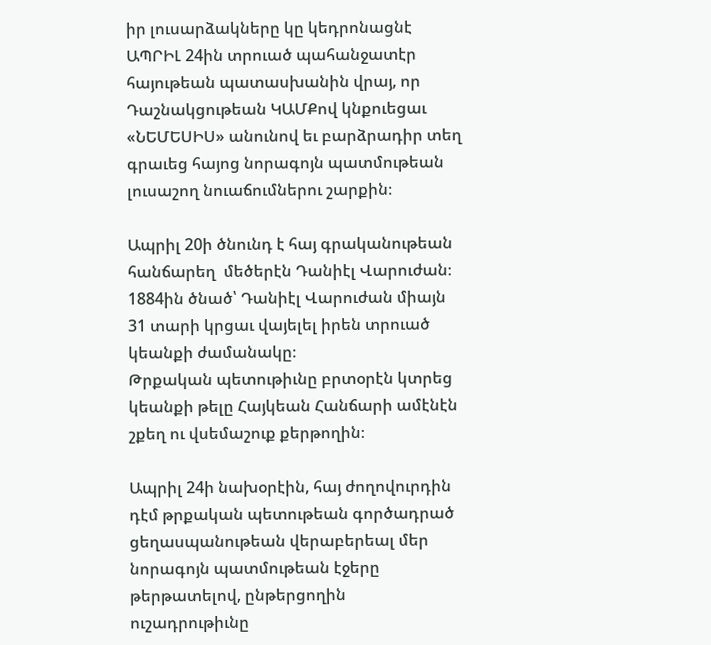իր լուսարձակները կը կեդրոնացնէ ԱՊՐԻԼ 24ին տրուած պահանջատէր հայութեան պատասխանին վրայ, որ Դաշնակցութեան ԿԱՄՔով կնքուեցաւ «ՆԵՄԵՍԻՍ» անունով եւ բարձրադիր տեղ գրաւեց հայոց նորագոյն պատմութեան լուսաշող նուաճումներու շարքին։

Ապրիլ 20ի ծնունդ է հայ գրականութեան հանճարեղ  մեծերէն Դանիէլ Վարուժան։
1884ին ծնած՝ Դանիէլ Վարուժան միայն 31 տարի կրցաւ վայելել իրեն տրուած կեանքի ժամանակը։
Թրքական պետութիւնը բրտօրէն կտրեց կեանքի թելը Հայկեան Հանճարի ամէնէն շքեղ ու վսեմաշուք քերթողին։

Ապրիլ 24ի նախօրէին, հայ ժողովուրդին դէմ թրքական պետութեան գործադրած ցեղասպանութեան վերաբերեալ մեր նորագոյն պատմութեան էջերը թերթատելով, ընթերցողին ուշադրութիւնը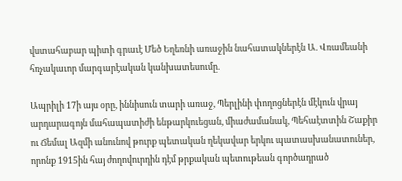վստահաբար պիտի գրաւէ Մեծ Եղեռնի առաջին նահատակներէն Ա. Վռամեանի հռչակաւոր մարգարէական կանխատեսումը.

Ապրիլի 17ի այս օրը, իննիսուն տարի առաջ, Պերլինի փողոցներէն մէկուն վրայ արդարագոյն մահապատիժի ենթարկուեցան, միաժամանակ, Պեհաէտտին Շաքիր ու Ճեմալ Ազմի անունով թուրք պետական ղեկավար երկու պատասխանատուներ, որոնք 1915ին հայ ժողովուրդին դէմ թրքական պետութեան գործադրած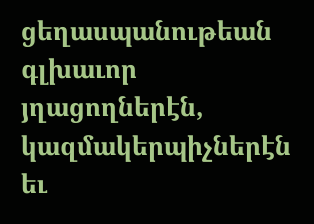ցեղասպանութեան գլխաւոր յղացողներէն, կազմակերպիչներէն եւ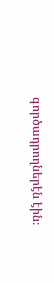գործադրողներէն էին։